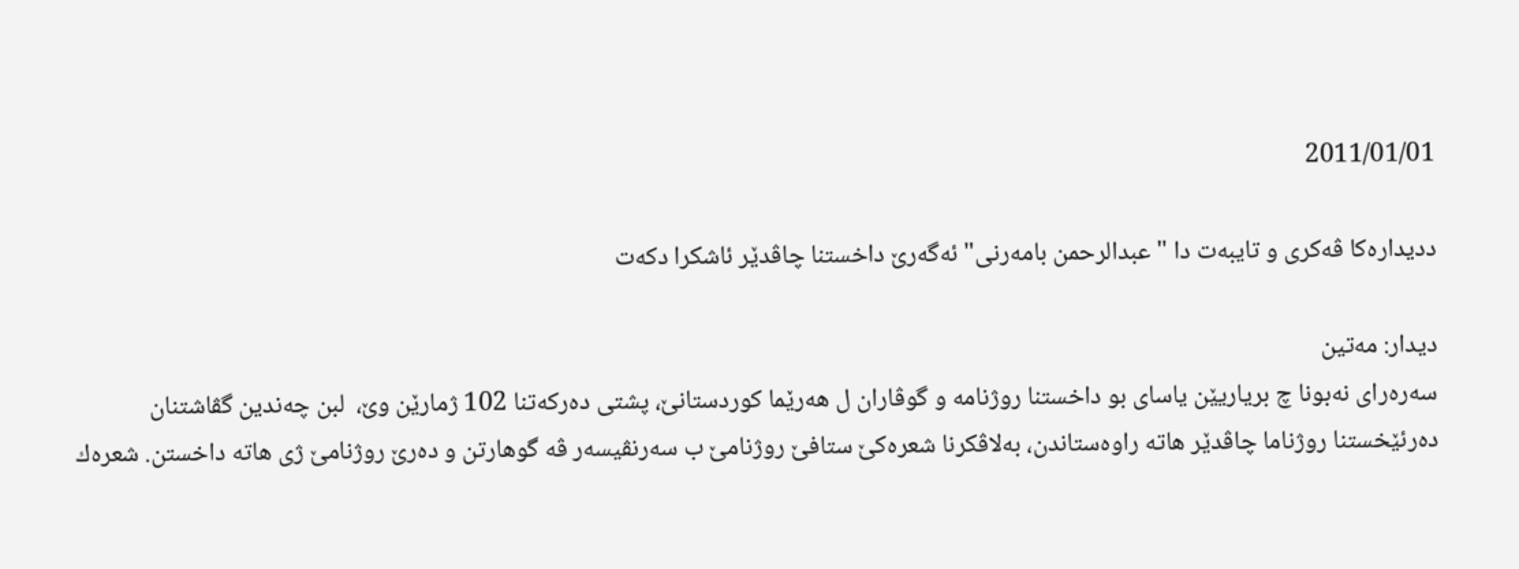2011/01/01

ددیداره‌كا ڤه‌كرى و تایبه‌ت دا "عبدالرحمن بامه‌رنى" ئه‌گه‌رێ داخستنا چاڤدێر ئاشكرا دكه‌ت

دیدار: مه‌تین
سه‌ره‌راى نه‌بونا چ بریاریێن یاساى بو داخستنا روژنامه‌ و گوڤاران ل هه‌رێما كوردستانێ، پشتى ده‌ركه‌تنا 102 ژمارێن وێ،  لبن چه‌ندین گڤاشتنان ده‌رئێخستنا روژناما چاڤدێر هاته‌ راوه‌ستاندن، به‌لاڤكرنا شعره‌كێ ستافێ روژنامێ ب سه‌رنڤیسه‌ر ڤه‌ گوهارتن و ده‌رێ روژنامێ ژى هاته‌ داخستن. شعره‌ك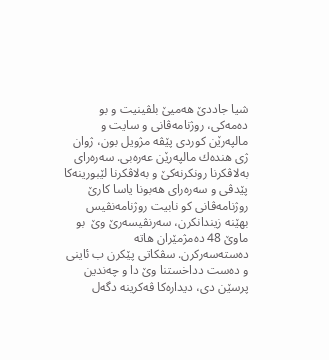شیا جاددێ هه‌میێ بلڤینیت و بو ده‌مه‌كى، روژنامه‌ڤانى و سایت و مالپه‌رێن كوردى پێڤه‌ مژویل بون، ژوان ژى هنده‌ك مالپه‌رێن عه‌ره‌بى. سه‌ره‌راى به‌لاڤكرنا رونكرنه‌كێ و به‌لاڤكرنا لێبورینه‌كا پێدڤى و سه‌ره‌راى هه‌بونا یاسا كارێ روژنامه‌ڤانى كو نابیت روژنامه‌نڤیس بهێنه‌ زیندانكرن، سه‌رنڤیسه‌رێ وێ  بو ماوێ 48 ده‌مژمێران هاته‌ ده‌سته‌سه‌ركرن. سڤكاتى پێكرن ب ئاینى و ده‌ست دداخستنا وێ دا و چه‌ندین پرسێن دى، دیداره‌كا ڤه‌كرینه‌ دگه‌ل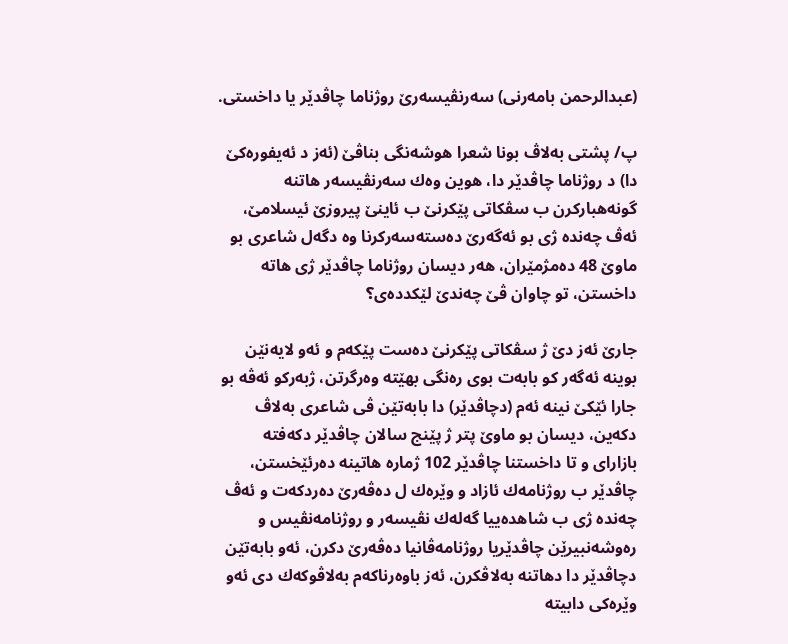(عبدالرحمن بامه‌رنى) سه‌رنڤیسه‌رێ روژناما چاڤدێر یا داخستى.

پ/ پشتى به‌لاڤ بونا شعرا هوشه‌نگى بناڤێ (ئه‌ز د ئه‌یفوره‌كێ دا) د روژناما چاڤدێر دا، هوین وه‌ك سه‌رنڤیسه‌ر هاتنه‌ گونه‌هباركرن ب سڤكاتى پێكرنێ ب ئاینێ پیروزێ ئیسلامێ، ئه‌ڤ چه‌نده‌ ژى بو ئه‌گه‌رێ ده‌سته‌سه‌ركرنا وه‌ دگه‌ل شاعرى بو ماوێ 48 ده‌مژمێران، هه‌ر دیسان روژناما چاڤدێر ژى هاته‌ داخستن، تو چاوان ڤێ چه‌ندێ لێكدده‌ى؟

جارێ ئه‌ز دێ ژ سڤكاتى پێكرنێ ده‌ست پێكه‌م و ئه‌و لایه‌نێن بوینه‌ ئه‌گه‌ر كو بابه‌ت بوى ره‌نگى بهێته‌ وه‌رگرتن، ژبه‌ركو ئه‌ڤه‌ بو جارا ئێكێ نینه‌ ئه‌م (دچاڤدێر) دا بابه‌تێن ڤى شاعرى به‌لاڤ دكه‌ین، دیسان بو ماوێ پتر ژ پێنج سالان چاڤدێر دكه‌فته‌ بازاراى و تا داخستنا چاڤدێر 102 ژماره‌ هاتینه‌ ده‌رئێخستن، چاڤدێر ب روژنامه‌ك ئازاد و وێره‌ك ل ده‌ڤه‌رێ ده‌ردكه‌ت و ئه‌ڤ چه‌نده‌ ژى ب شاهده‌ییا گه‌له‌ك نڤیسه‌ر و روژنامه‌نڤیس و ره‌وشه‌نبیرێن چاڤدێریا روژنامه‌ڤانیا ده‌ڤه‌رێ دكرن، ئه‌و بابه‌تێن دچاڤدێر دا دهاتنه‌ به‌لاڤكرن، ئه‌ز باوه‌رناكه‌م به‌لاڤوكه‌ك دى ئه‌و وێره‌كى دابیته‌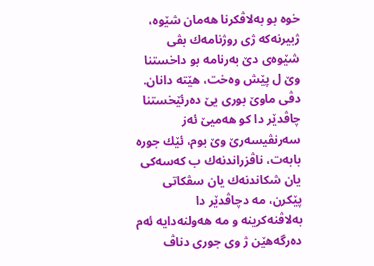خوه‌ بو به‌لاڤكرنا هه‌مان شێوه‌، ژبیرنه‌كه‌ ژى روژنامه‌ك بڤى شێوه‌ى دێ به‌رنامه‌ بو داخستنا وێ ل پێش وه‌خت، هێته‌ دانان. دڤى ماوێ بورى یێ ده‌رئێخستنا چاڤدێر دا كو هه‌میێ ئه‌ز سه‌رنڤیسه‌رێ وێ بوم، ئێك جوره‌ بابه‌ت، ناڤزراندنه‌ك ب كه‌سه‌كى یان شكاندنه‌ك یان سڤكاتى پێكرن، مه‌ دچاڤدێر دا به‌لاڤنه‌كرینه‌ و مه‌ هه‌ولنه‌دایه‌ ئه‌م ده‌رگه‌هێن ژ وى جورى دناڤ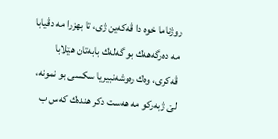روژناما خوه‌ دا ڤه‌كه‌ین ژى، تا بهزرا مه‌ دڤیابا مه‌ ده‌رگه‌هه‌ك بو گه‌له‌ك بابه‌تان هێلابا ڤه‌كرى، وه‌ك ره‌وشه‌نبیریا سكسى بو نمونه‌، لێ ژبه‌ركو مه‌ هه‌ست دكر هنده‌ك كه‌س ب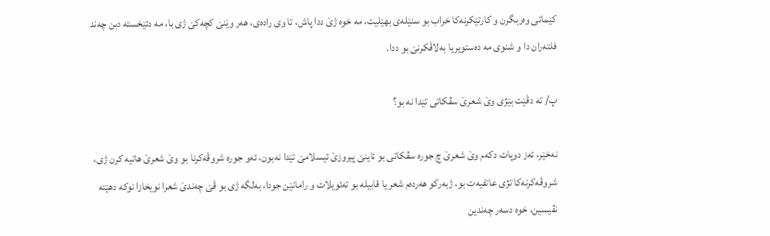كێماتى وه‌ربگرن و كارتێكرنه‌كا خراب بو سنێله‌ى بهێلیت، مه‌ خوه‌ ژێ ددا پاش، تا وى راده‌ى، هه‌ر وێنێ كچه‌كێ ژى با، مه‌ دئێخسته‌ دبن چه‌ند فلته‌ران دا و شنوى مه‌ ده‌ستویریا به‌لاڤكرنێ بو ددا.

پ/ ته‌ دڤێت بێژى وێ شعرێ سڤكاتى تێدا نه‌ بو؟

نه‌خێر، ئه‌ز دوپات دكه‌م وێ شعرێ چ جوره‌ سڤكاتى بو ئاینێ پیروزێ ئیسلامێ تێدا نه‌بون، ئه‌و جوره‌ شروڤه‌كرنا بو وێ شعرێ هاتیه‌ كرن ژى، شروڤه‌كرنه‌كا تژى عاتفیه‌ت بو، ژبه‌ركو هه‌رده‌م شعر یا قابیله‌ بو ته‌ئویلات و رامانێن جودا، به‌لگه‌ ژى بو ڤێ چه‌ندێ شعرا نویخازا نوكه‌ دهێته‌ نڤیسین، خوه‌ دسه‌ر چه‌ندین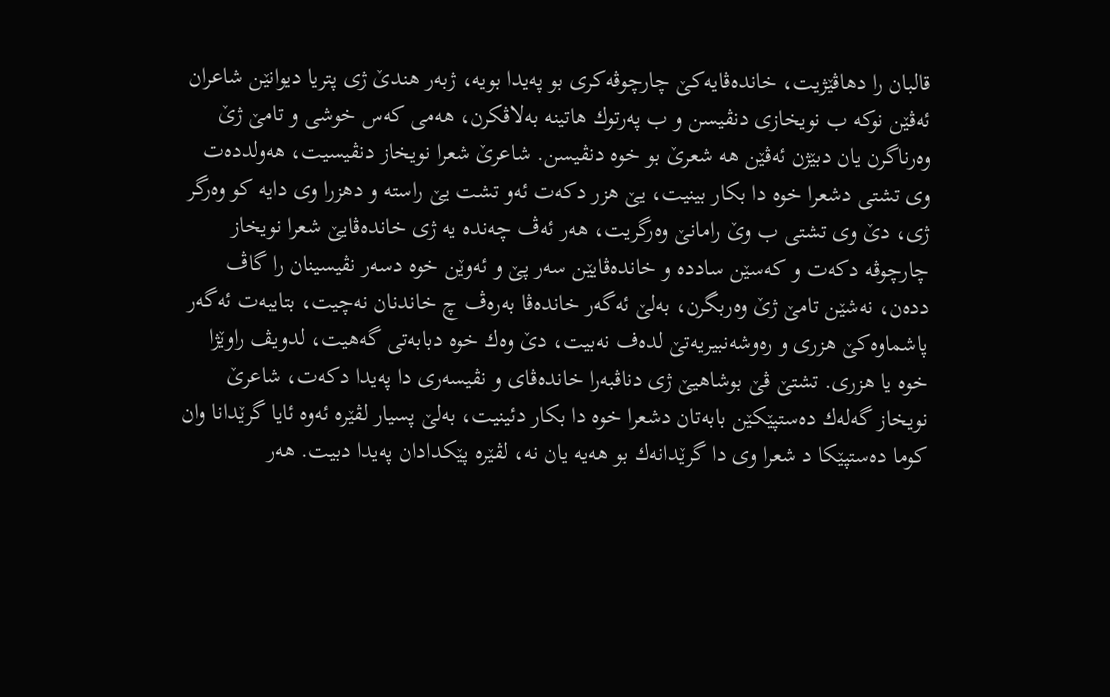قالبان را دهاڤێژیت، خانده‌ڤایه‌كێ چارچوڤه‌كرى بو په‌یدا بویه‌، ژبه‌ر هندێ ژى پتریا دیوانێن شاعران ئه‌ڤێن نوكه‌ ب نویخازى دنڤیسن و ب په‌رتوك هاتینه‌ به‌لاڤكرن، هه‌مى كه‌س خوشى و تامێ ژێ وه‌رناگرن یان دبێژن ئه‌ڤێن هه‌ شعرێ بو خوه‌ دنڤیسن. شاعرێ شعرا نویخاز دنڤیسیت، هه‌ولدده‌ت وى تشتى دشعرا خوه‌ دا بكار بینیت، یێ هزر دكه‌ت ئه‌و تشت یێ راسته‌ و دهزرا وى دایه‌ كو وه‌رگر ژى، دێ وى تشتى ب وێ رامانێ وه‌رگریت، هه‌ر ئه‌ڤ چه‌نده‌ یه‌ ژى خانده‌ڤایێ شعرا نویخاز چارچوڤه‌ دكه‌ت و كه‌سێن سادده‌ و خانده‌ڤایێن سه‌ر پێ و ئه‌وێن خوه‌ دسه‌ر نڤیسینان را گاڤ دده‌ن، نه‌شێن تامێ ژێ وه‌ربگرن، به‌لێ ئه‌گه‌ر خانده‌ڤا به‌ره‌ڤ چ خاندنان نه‌چیت، بتایبه‌ت ئه‌گه‌ر پاشماوه‌كێ هزرى و ره‌وشه‌نبیریه‌تێ لده‌ف نه‌بیت، دێ وه‌ك خوه‌ دبابه‌تى گه‌هیت، لدویڤ راوێژا خوه‌ یا هزرى. تشتێ ڤێ بوشاهیێ ژى دناڤبه‌را خانده‌ڤاى و نڤیسه‌رى دا په‌یدا دكه‌ت، شاعرێ نویخاز گه‌له‌ك ده‌ستپێكێن بابه‌تان دشعرا خوه‌ دا بكار دئینیت، به‌لێ پسیار لڤێره‌ ئه‌وه‌ ئایا گرێدانا وان كوما ده‌ستپێكا د شعرا وى دا گرێدانه‌ك بو هه‌یه‌ یان نه‌، لڤێره‌ پێكدادان په‌یدا دبیت. هه‌ر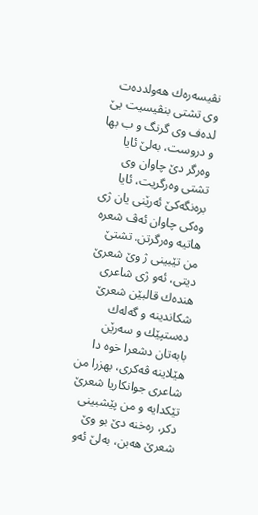نڤیسه‌ره‌ك هه‌ولدده‌ت وى تشتى بنڤیسیت یێ لده‌ف وى گرنگ و ب بها و دروست، به‌لێ ئایا وه‌رگر دێ چاوان وى تشتى وه‌رگریت، ئایا بره‌نگه‌كێ ئه‌رێنى یان ژى وه‌كى چاوان ئه‌ڤ شعره‌ هاتیه‌ وه‌رگرتن. تشتێ من تێبینى ژ وێ شعرێ دیتى، ئه‌و ژى شاعرى هنده‌ك قالبێن شعرێ شكاندینه‌ و گه‌له‌ك ده‌ستپێك و سه‌رێن بابه‌تان دشعرا خوه‌ دا هێلاینه‌ ڤه‌كرى، بهزرا من شاعرى جوانكاریا شعرێ تێكدایه‌ و من پێشبینى دكر، ره‌خنه‌ دێ بو وێ شعرێ هه‌بن، به‌لێ ئه‌و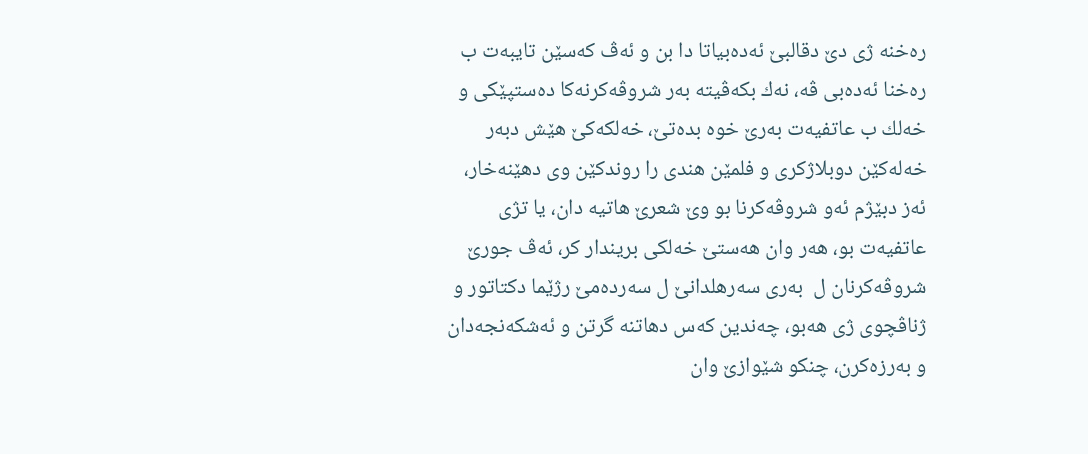ره‌خنه‌ ژى دێ دقالبێ ئه‌ده‌بیاتا دا بن و ئه‌ڤ كه‌سێن تایبه‌ت ب ره‌خنا ئه‌ده‌بى ڤه‌، نه‌ك بكه‌ڤیته‌ به‌ر شروڤه‌كرنه‌كا ده‌ستپێكى و خه‌لك ب عاتفیه‌ت به‌رێ خوه‌ بده‌تێ، خه‌لكه‌كێ هێش دبه‌ر خه‌له‌كێن دوبلاژكرى و فلمێن هندى را روندكێن وى دهێنه‌خار، ئه‌ز دبێژم ئه‌و شروڤه‌كرنا بو وێ شعرێ هاتیه‌ دان، یا تژى عاتفیه‌ت بو، هه‌ر وان هه‌ستێ خه‌لكى بریندار كر، ئه‌ڤ جورێ شروڤه‌كرنان ل  به‌رى سه‌رهلدانێ ل سه‌رده‌مێ رژێما دكتاتور و ژناڤچوى ژى هه‌بو، چه‌ندین كه‌س دهاتنه‌ گرتن و ئه‌شكه‌نجه‌دان و به‌رزه‌كرن، چنكو شێوازێ وان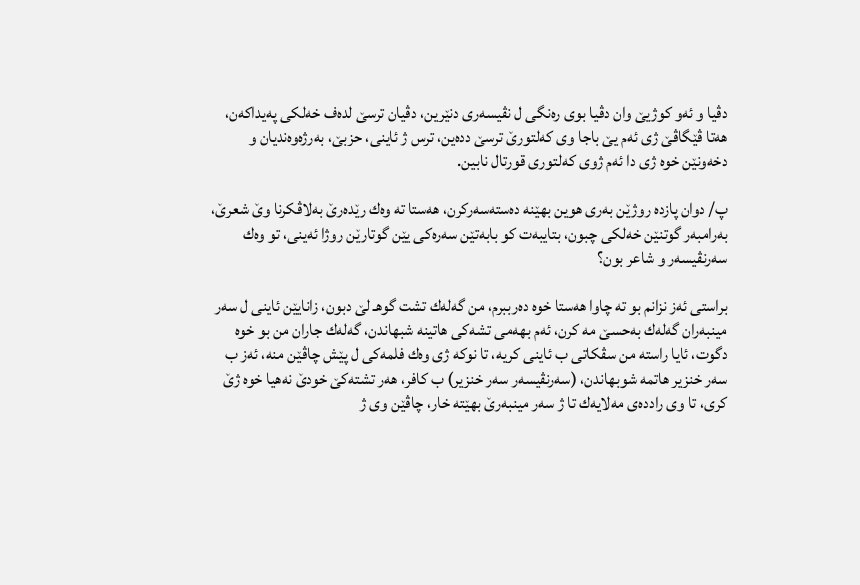دڤیا و ئه‌و كوژیێ وان دڤیا بوى ره‌نگى ل نڤیسه‌رى دنێرین، دڤیان ترسێ لده‌ف خه‌لكى په‌یداكه‌ن، هه‌تا ڤێگاڤێ ژى ئه‌م یێ باجا وى كه‌لتورێ ترسێ دده‌ین، ترس ژ ئاینى، حزبێ، به‌رژه‌وه‌ندیان و دخه‌ونێن خوه‌ ژى دا ئه‌م ژوى كه‌لتورى قورتال نابین.

پ/ دوان پازده‌ روژێن به‌رى هوین بهێنه‌ ده‌سته‌سه‌ركرن، هه‌ستا ته‌ وه‌ك رێده‌رێ به‌لاڤكرنا وێ شعرێ، به‌رامبه‌ر گوتنێن خه‌لكى چبون، بتایبه‌ت كو بابه‌تێن سه‌ره‌كى یێن گوتارێن روژا ئه‌ینى، تو وه‌ك سه‌رنڤیسه‌ر و شاعر بون؟

براستى ئه‌ز نزانم بو ته‌ چاوا هه‌ستا خوه‌ ده‌رببرم، من گه‌له‌ك تشت گوهـ لێ دبون، زانایێن ئاینى ل سه‌ر مینبه‌ران گه‌له‌ك به‌حسێ مه‌ كرن، ئه‌م بهه‌مى تشه‌كى هاتینه‌ شبهاندن، گه‌له‌ك جاران من بو خوه‌ دگوت، ئایا راسته‌ من سڤكاتى ب ئاینى كریه‌، تا نوكه‌ ژى وه‌ك فلمه‌كى ل پێش چاڤێن منه‌، ئه‌ز ب سه‌ر خنزیر هاتمه‌ شوبهاندن، (سه‌رنڤیسه‌ر سه‌ر خنزیر) ب كافر، هه‌ر تشته‌كێ خودێ نه‌هیا خوه‌ ژێ كرى، تا وى رادده‌ى مه‌لایه‌ك تا ژ سه‌ر مینبه‌رێ بهێته‌ خار، چاڤێن وى ژ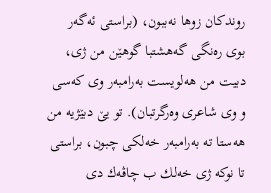روندكان زوها نه‌ببون، (براستى ئه‌گه‌ر بوى ره‌نگى گه‌هشتبا گوهێن من ژى، دبیت من هه‌لویست به‌رامبه‌ر وى كه‌سى و وى شاعرى وه‌رگرتبان). تو یێ دبێژیه‌ من هه‌ستا ته‌ به‌رامبه‌ر خه‌لكى چبون، براستى تا نوكه‌ ژى خه‌لك ب چاڤه‌ك دى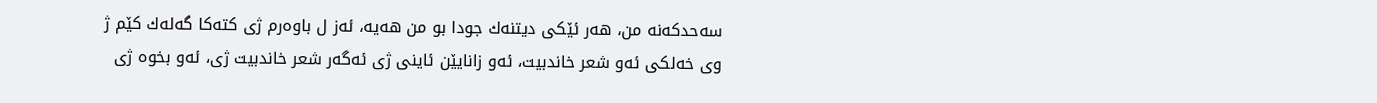سه‌حدكه‌نه‌ من، هه‌ر ئێكى دیتنه‌ك جودا بو من هه‌یه‌، ئه‌ز ل باوه‌رم ژى كته‌كا گه‌له‌ك كێم ژ وى خه‌لكى ئه‌و شعر خاندبیت، ئه‌و زانایێن ئاینى ژى ئه‌گه‌ر شعر خاندبیت ژى، ئه‌و بخوه‌ ژى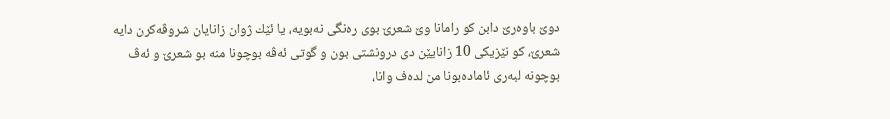دوێ باوه‌رێ دابن كو رامانا وێ شعرێ بوى ره‌نگى نه‌بویه‌، یا ئێك ژوان زانایان شروڤه‌كرن دایه‌ شعرێ، كو نێزیكى 10 زانایێن دى درونشتى بون و گوتى ئه‌ڤه‌ بوچونا منه‌ بو شعرێ و ئه‌ڤ بوچونه‌ لبه‌رى ئاماده‌بونا من لده‌ف وانا،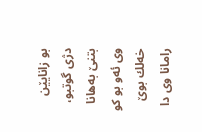بو زانایێن دژى گوتبو، بتنێ به‌هانا وى ئه‌و بو كو خه‌لك بوێ رامانا وى دا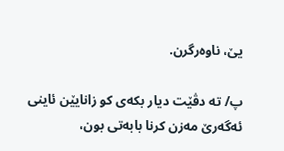یێ، ناوه‌رگرن.

پ/ ته‌ دڤێت دیار بكه‌ى كو زانایێن ئاینى ئه‌گه‌رێ مه‌زن كرنا بابه‌تى بون،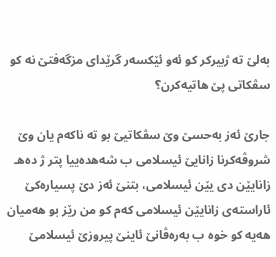به‌لێ ته‌ ژبیركر كو ئه‌و ئێكسه‌ر گرێداى مزگه‌فتێ نه‌ كو سڤكاتى پێ هاتیه‌كرن؟

جارێ ئه‌ز به‌حسێ وێ سڤكاتیێ بو ته‌ ناكه‌م یان وێ شروڤه‌كرنا زانایێ ئیسلامى ب شه‌هده‌ییا پتر ژ ده‌هـ زانایێن دى یێن ئیسلامى، بتنێ ئه‌ز دێ پسیاره‌كێ ئاراسته‌ى زانایێن ئیسلامى كه‌م كو من رێز بو هه‌میان هه‌یه‌ كو خوه‌ ب به‌ره‌ڤانێ ئاینێ پیروزێ ئیسلامێ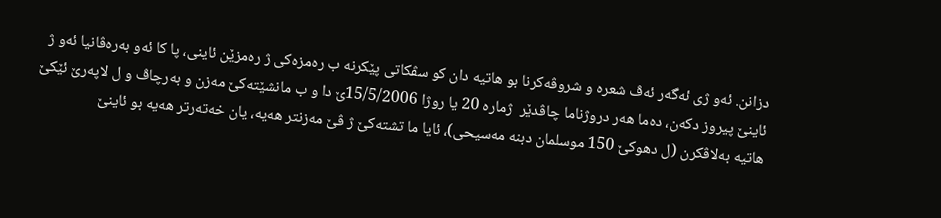دزانن. ئه‌و ژى ئه‌گه‌ر ئه‌ڤ شعره‌ و شروڤه‌كرنا بو هاتیه‌ دان كو سڤكاتى پێكرنه‌ ب ره‌مزه‌كى ژ ره‌مزێن ئاینى، پا كا ئه‌و به‌ره‌ڤانیا ئه‌و ژ ئاینێ پیروز دكه‌ن، ده‌ما هه‌ر دروژناما چاڤدێر  ژماره‌ 20 یا روژا 15/5/2006ێ دا و ب مانشێته‌كێ مه‌زن و به‌رچاڤ و ل لاپه‌رێ ئێكێ هاتیه‌ به‌لاڤكرن (ل دهوكێ 150 موسلمان دبنه‌ مه‌سیحى)، ئایا ما تشته‌كێ ژ ڤێ مه‌زنتر هه‌یه‌، یان خه‌ته‌رتر هه‌یه‌ بو ئاینێ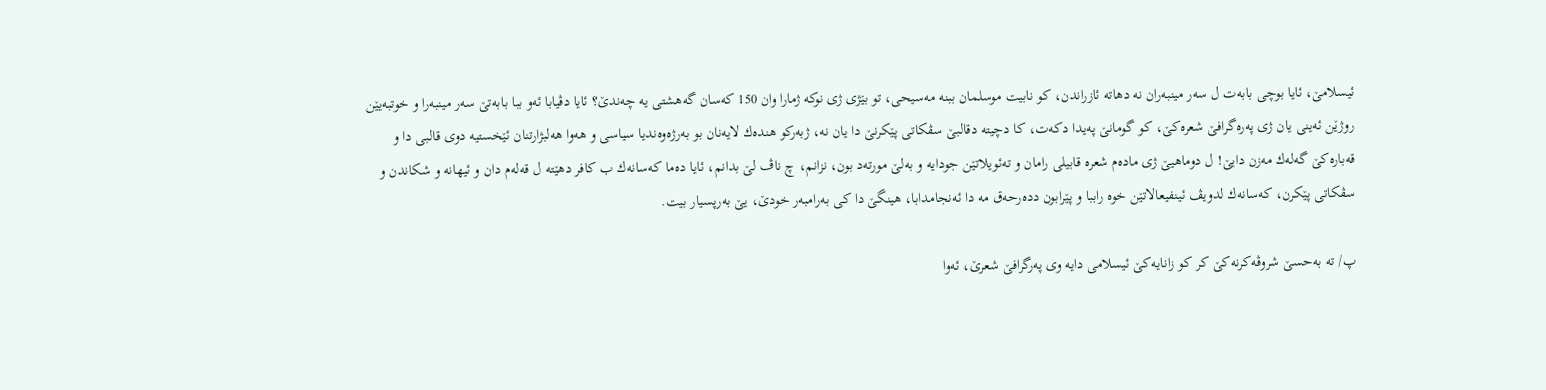ئیسلامێ، ئایا بوچى بابه‌ت ل سه‌ر مینبه‌ران نه‌ دهاته‌ ئازراندن، كو نابیت موسلمان ببنه‌ مه‌سیحى، تو بێژى ژى نوكه‌ ژمارا وان 150 كه‌سان گه‌هشتى یه‌ چه‌ندێ؟ ئایا دڤیابا ئه‌و ببا بابه‌تێ سه‌ر مینبه‌را و خوتبه‌یێن روژێن ئه‌ینى یان ژى په‌ره‌گرافێ شعره‌كێ، كو گومانێ په‌یدا دكه‌ت، كا دچیته‌ دقالبێ سڤكاتى پێكرنێ دا یان نه‌، ژبه‌ركو هنده‌ك لایه‌نان بو به‌رژه‌وه‌ندیا سیاسى و هه‌وا هه‌لبژارتنان ئێخستیه‌ دوى قالبى دا و قه‌باره‌كێ گه‌له‌ك مه‌زن دایێ! ل دوماهیێ ژى ماده‌م شعره‌ قابیلى رامان و ته‌ئویلاتێن جودایه‌ و به‌لێ مورته‌د بون، نزانم، چ ناڤ لێ بدانم، ئایا ده‌ما كه‌سانه‌ك ب كافر دهێته‌ ل قه‌له‌م دان و ئیهانه‌ و شكاندن و سڤكاتى پێكرن، كه‌سانه‌ك لدویڤ ئینفیعالاتێن خوه‌ راببا و پێرابون دده‌رحه‌ق مه‌ دا ئه‌نجامدابا، هینگێ دا كى به‌رامبه‌ر خودێ، یێ به‌رپسیار بیت.

پ/ ته‌ به‌حسێ شروڤه‌كرنه‌كێ كر كو زانایه‌كێ ئیسلامى دایه‌ وى په‌رگرافێ شعرێ، ئه‌وا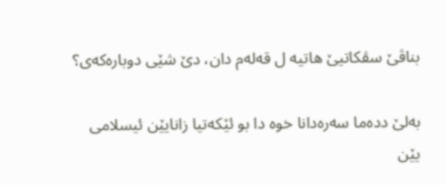بناڤێ سڤكاتیێ هاتیه‌ ل قه‌له‌م دان، دێ شێى دوباره‌كه‌ى؟

به‌لێ دده‌ما سه‌ره‌دانا خوه‌ دا بو ئێكه‌تیا زانایێن ئیسلامى یێن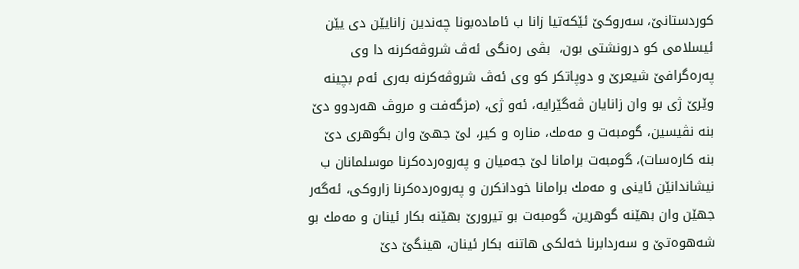كوردستانێ، سه‌روكێ ئێكه‌تیا زانا ب ئاماده‌بونا چه‌ندین زانایێن دى یێن ئیسلامى كو درونشتى بون،  بڤى ره‌نگى ئه‌ڤ شروڤه‌كرنه‌ دا وى په‌ره‌گرافێ شیعرێ و دوپاتكر كو وى ئه‌ڤ شروڤه‌كرنه‌ به‌رى ئه‌م بچینه‌ وێرێ ژى بو وان زانایان ڤه‌گێرایه‌، ئه‌و ژى، (مزگه‌فت و مروڤ هه‌ردوو دێ بنه‌ نڤیسین، گومبه‌ت و مه‌مك، مناره‌ و كیر، لێ جهێ وان بگوهرى دێ بنه‌ كاره‌سات)، گومبه‌ت برامانا لێ جه‌میان و په‌روه‌رده‌كرنا موسلمانان ب نیشاندانێن ئاینى و مه‌مك برامانا خودانكرن و په‌روه‌رده‌كرنا زاروكى، ئه‌گه‌ر جهێن وان بهێنه‌ گوهرین، گومبه‌ت بو تیرورێ بهێنه‌ بكار ئینان و مه‌مك بو شه‌هوه‌تێ و سه‌ردابرنا خه‌لكى هاتنه‌ بكار ئینان، هینگێ دێ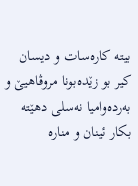بیته‌ كاره‌سات و دیسان كیر بو زێده‌بونا مروڤاهیێ و به‌رده‌وامیا نه‌سلى دهێته‌ بكار ئینان و مناره‌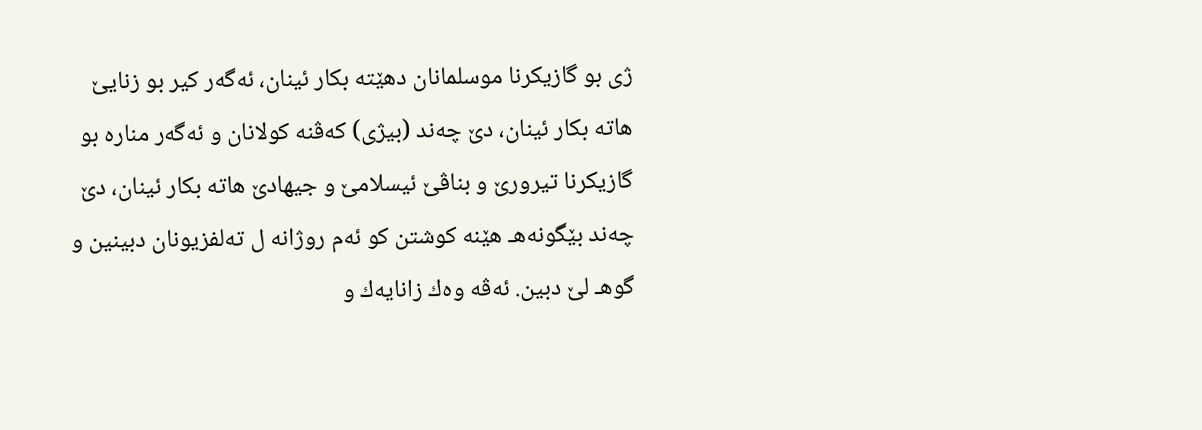ژى بو گازیكرنا موسلمانان دهێته‌ بكار ئینان، ئه‌گه‌ر كیر بو زنایێ هاته‌ بكار ئینان، دێ چه‌ند (بیژى) كه‌ڤنه‌ كولانان و ئه‌گه‌ر مناره‌ بو گازیكرنا تیرورێ و بناڤێ ئیسلامێ و جیهادێ هاته‌ بكار ئینان، دێ چه‌ند بێگونه‌هـ هێنه‌ كوشتن كو ئه‌م روژانه‌ ل ته‌لفزیونان دبینین و گوهـ لێ دبین. ئه‌ڤه‌ وه‌ك زانایه‌ك و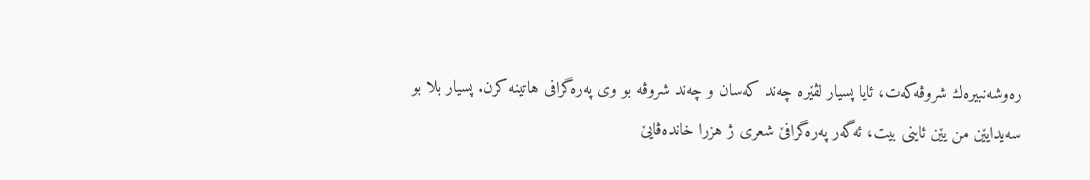ره‌وشه‌نبیره‌ك شروڤه‌كه‌ت، ئایا پسیار لڤێره‌ چه‌ند كه‌سان و چه‌ند شروڤه‌ بو وى په‌ره‌گرافى هاتینه‌ كرن. پسیار بلا بو سه‌یدایێن من یێن ئاینى بیت، ئه‌گه‌ر په‌ره‌گرافێ شعرى ژ هزرا خانده‌ڤایێ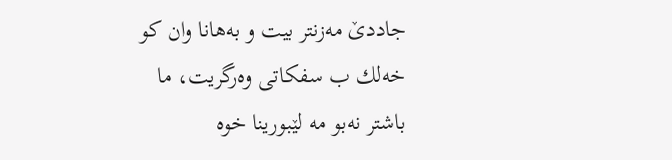جاددێ مه‌زنتر بیت و به‌هانا وان كو خه‌لك ب سفكاتى وه‌رگریت، ما باشتر نه‌بو مه‌ لێبورینا خوه‌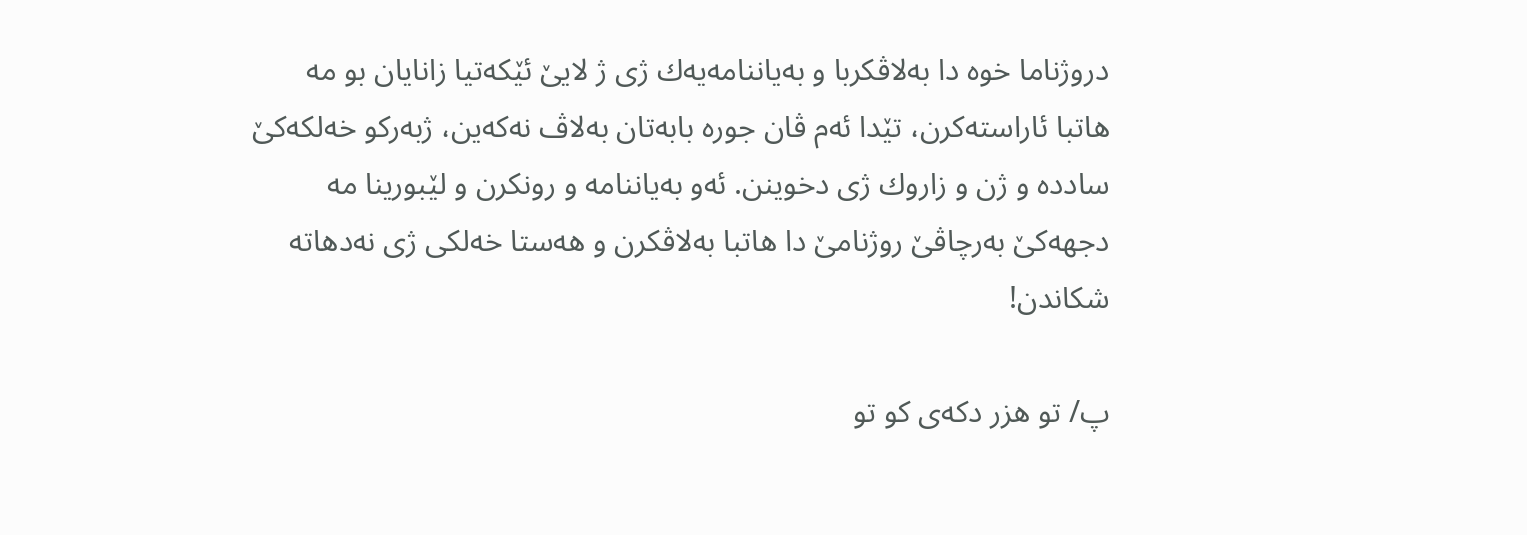دروژناما خوه‌ دا به‌لاڤكربا و به‌یاننامه‌یه‌ك ژى ژ لایێ ئێكه‌تیا زانایان بو مه‌ هاتبا ئاراسته‌كرن، تێدا ئه‌م ڤان جوره‌ بابه‌تان به‌لاڤ نه‌كه‌ین، ژبه‌ركو خه‌لكه‌كێ سادده‌ و ژن و زاروك ژى دخوینن. ئه‌و به‌یاننامه‌ و رونكرن و لێبورینا مه‌ دجهه‌كێ به‌رچاڤێ روژنامێ دا هاتبا به‌لاڤكرن و هه‌ستا خه‌لكى ژى نه‌دهاته‌ شكاندن!

پ/ تو هزر دكه‌ى كو تو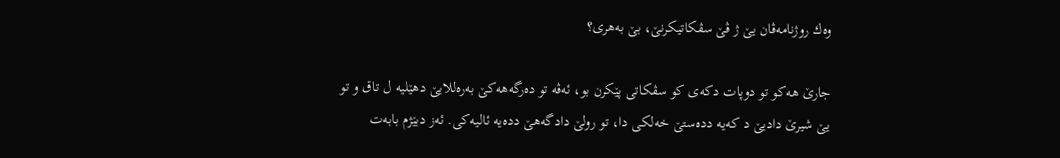وه‌ك روژنامه‌ڤان یێ ژ ڤێ سڤكاتیكرنێ، بێ به‌هرى؟

جارێ هه‌كو تو دوپات دكه‌ى كو سڤكاتى پێكرن بو، ئه‌ڤه‌ تو ده‌رگه‌هه‌كێ به‌ره‌للایێ دهێلیه‌ ل تاق و تو یێ شیرێ دادیێ د كه‌یه‌ دده‌ستێ خه‌لكى دا، تو رولێ دادگه‌هێ دده‌یه‌ ئالیه‌كى. ئه‌ز دبێژم بابه‌ت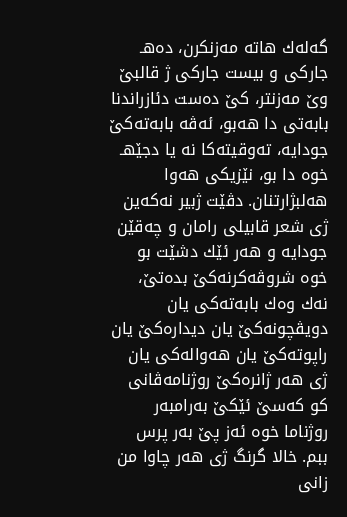گه‌له‌ك هاته‌ مه‌زنكرن، ده‌هـ جاركى و بیست جاركى ژ قالبێ وێ مه‌زنتر، كێ ده‌ست دئازراندنا بابه‌تى دا هه‌بو، ئه‌ڤه‌ بابه‌ته‌كێ جودایه‌، ته‌وقیته‌كا نه‌ یا دجێهـ خوه‌ دا بو، نێزیكى هه‌وا هه‌لبژارتنان. دڤێت ژبیر نه‌كه‌ین ژى شعر قابیلى رامان و چه‌قێن جودایه‌ و هه‌ر ئێك دشێت بو خوه‌ شروڤه‌كرنه‌كێ بده‌تێ، نه‌ك وه‌ك بابه‌ته‌كى یان دویڤچونه‌كێ یان دیداره‌كێ یان راپوته‌كێ یان هه‌واله‌كى یان ژى هه‌ر ژانره‌كێ روژنامه‌ڤانى كو كه‌سێ ئێكێ به‌رامبه‌ر روژناما خوه‌ ئه‌ز پێ به‌ر پرس ببم. خالا گرنگ ژى هه‌ر چاوا من زانى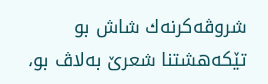شروڤه‌كرنه‌ك شاش بو تێكه‌هشتنا شعرێ به‌لاڤ بو،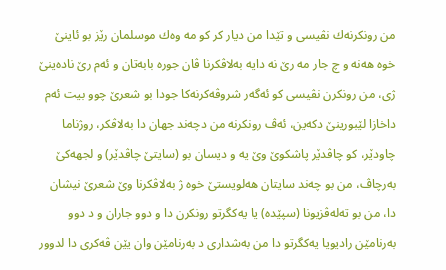من رونكرنه‌ك نڤیسى و تێدا من دیار كر كو مه‌ وه‌ك موسلمان رێز بو ئاینێ خوه‌ هه‌نه‌ و چ جار مه‌ رێ نه‌ دایه‌ به‌لاڤكرنا ڤان جوره‌ بابه‌تان و ئه‌م رێ ناده‌ینێ ژى، من رونكرن نڤیسى كو ئه‌گه‌ر شروڤه‌كرنه‌كا جودا بو شعرێ چوو بیت ئه‌م داخازا لێبورینێ دكه‌ین، ئه‌ڤ رونكرنه‌ من دچه‌ند جهان دا به‌لاڤكر، روژناما چاودێر، كو چاڤدێر پاشكوێ وێ یه‌ و دیسان بو (سایتێ چاڤدێر) و لجهه‌كێ به‌رچاڤ، من بو چه‌ند سایتان هه‌لویستێ خوه‌ ژ به‌لاڤكرنا وێ شعرێ نیشان دا، من بو ته‌له‌ڤزیونا (سپێده‌) یا یه‌كگرتو رونكرن دا و دوو جاران و د دوو به‌رنامێن رادیویا یه‌كگرتو دا من به‌شدارى د به‌رنامێن وان یێن ڤه‌كرى دا لدوور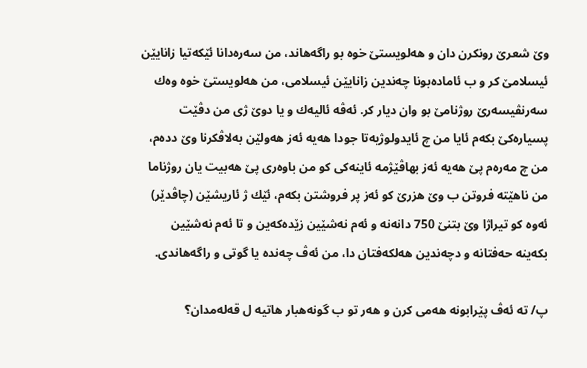وێ شعرێ رونكرن دان و هه‌لویستێ خوه‌ بو راگه‌هاند، من سه‌ره‌دانا ئێكه‌تیا زانایێن ئیسلامێ كر و ب ئاماده‌بونا چه‌ندین زانایێن ئیسلامى، من هه‌لویستێ خوه‌ وه‌ك سه‌رنڤیسه‌رێ روژنامێ بو وان دیار كر. ئه‌ڤه‌ ئالیه‌ك و یا دوێ ژى من دڤێت پسیاره‌كێ بكه‌م ئایا من چ ئایدولوژیه‌تا جودا هه‌یه‌ ئه‌ز هه‌ولێن به‌لاڤكرنا وێ دده‌م، من چ مه‌ره‌م پێ هه‌یه‌ ئه‌ز بهاڤێژمه‌ ئاینه‌كى كو من باوه‌رى پێ هه‌بیت یان روژناما من ناهێته‌ فروتن ب وێ هزرێ كو ئه‌ز پر فروشتن بكه‌م، ئێك ژ ئاریشێن (چاڤدێر) ئه‌وه‌ كو تیراژا وێ بتنێ 750 دانه‌نه‌ و ئه‌م نه‌شێین زێده‌كه‌ین و تا ئه‌م نه‌شێین بكه‌ینه‌ حه‌فتانه‌ و دچه‌ندین هه‌لكه‌فتان دا، من ئه‌ڤ چه‌نده‌ یا گوتى و راگه‌هاندى.

پ/ ته‌ ئه‌ڤ پێرابونه‌ هه‌مى كرن و هه‌ر تو ب گونه‌هبار هاتیه‌ ل قه‌له‌مدان؟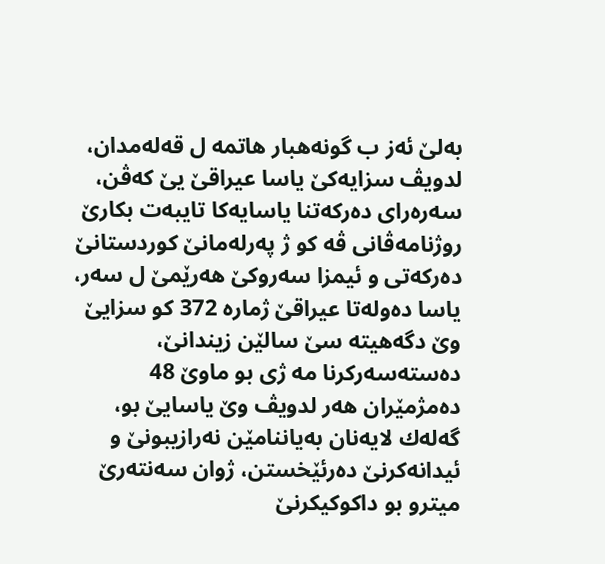به‌لێ ئه‌ز ب گونه‌هبار هاتمه‌ ل قه‌له‌مدان، لدویڤ سزایه‌كێ یاسا عیراقێ یێ كه‌ڤن، سه‌ره‌راى ده‌ركه‌تنا یاسایه‌كا تایبه‌ت بكارێ روژنامه‌ڤانى ڤه‌ كو ژ په‌رله‌مانێ كوردستانێ ده‌ركه‌تى و ئیمزا سه‌روكێ هه‌رێمێ ل سه‌ر، یاسا ده‌وله‌تا عیراقێ ژماره‌ 372 كو سزایێ وێ دگه‌هیته‌ سێ سالێن زیندانێ، ده‌سته‌سه‌ركرنا مه‌ ژى بو ماوێ 48 ده‌مژمێران هه‌ر لدویڤ وێ یاسایێ بو، گه‌له‌ك لایه‌نان به‌یاننامێن نه‌رازیبونێ و ئیدانه‌كرنێ ده‌رئێخستن، ژوان سه‌نته‌رێ میترو بو داكوكیكرنێ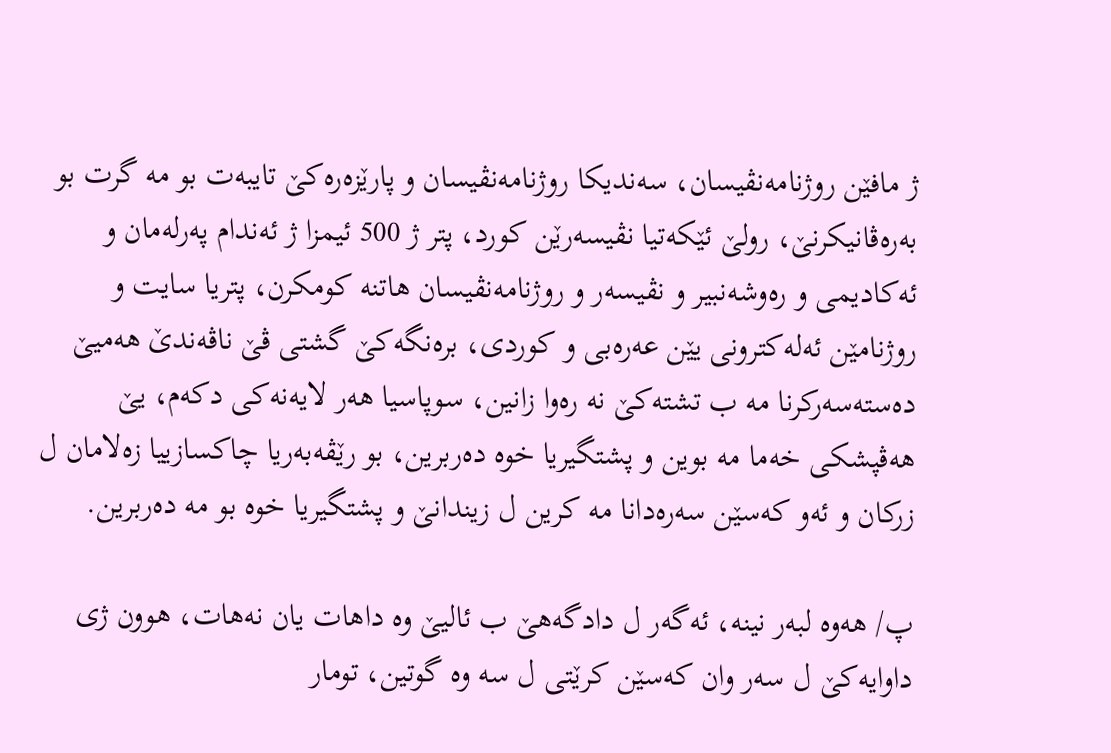ژ مافێن روژنامه‌نڤیسان، سه‌ندیكا روژنامه‌نڤیسان و پارێزه‌ره‌كێ تایبه‌ت بو مه‌ گرت بو به‌ره‌ڤانیكرنێ، رولێ ئێكه‌تیا نڤیسه‌رێن كورد، پتر ژ 500 ئیمزا ژ ئه‌ندام په‌رله‌مان و ئه‌كادیمى و ره‌وشه‌نبیر و نڤیسه‌ر و روژنامه‌نڤیسان هاتنه‌ كومكرن، پتریا سایت و روژنامێن ئه‌له‌كترونى یێن عه‌ره‌بى و كوردى، بره‌نگه‌كێ گشتى ڤێ ناڤه‌ندێ هه‌میێ ده‌سته‌سه‌ركرنا مه‌ ب تشته‌كێ نه‌ ره‌وا زانین، سوپاسیا هه‌ر لایه‌نه‌كى دكه‌م، یێ هه‌ڤپشكى خه‌ما مه‌ بوین و پشتگیریا خوه‌ ده‌ربرین، بو رێڤه‌به‌ریا چاكسازییا زه‌لامان ل زركان و ئه‌و كه‌سێن سه‌ره‌دانا مه‌ كرین ل زیندانێ و پشتگیریا خوه‌ بو مه‌ ده‌ربرین.

پ/ هه‌وه‌ لبه‌ر نینه‌، ئه‌گه‌ر ل دادگه‌هێ ب ئالیێ وه‌ داهات یان نه‌هات، هوون ژى داوایه‌كێ ل سه‌ر وان كه‌سێن كرێتى ل سه‌ وه‌ گوتین، تومار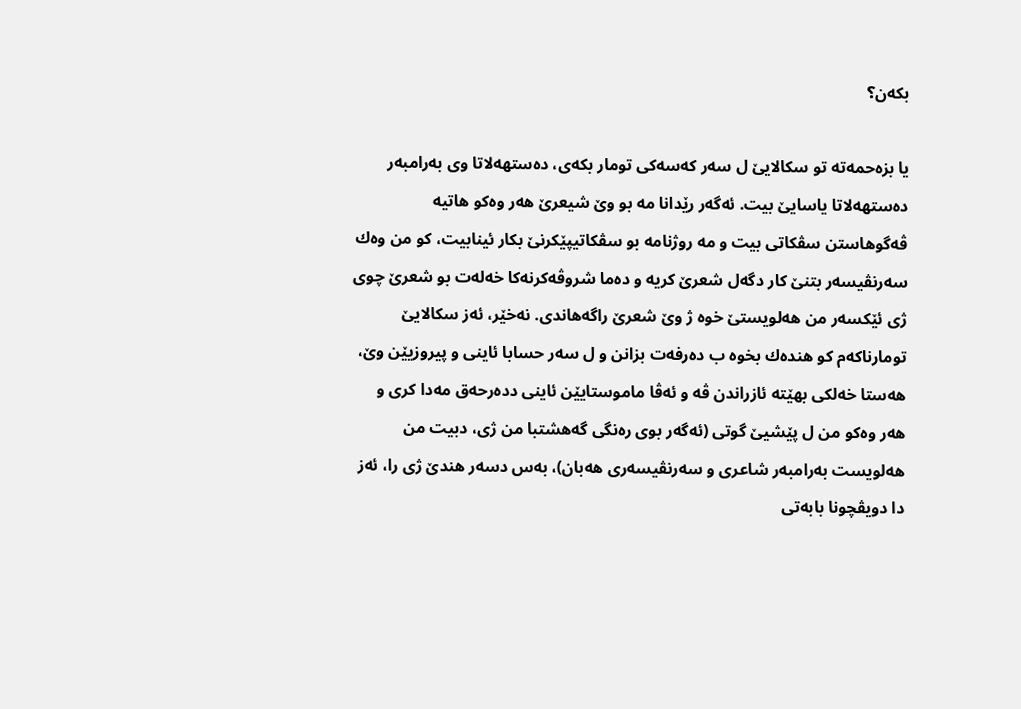بكه‌ن؟

یا بزه‌حمه‌ته‌ تو سكالایێ ل سه‌ر كه‌سه‌كى تومار بكه‌ى، ده‌ستهه‌لاتا وى به‌رامبه‌ر ده‌ستهه‌لاتا یاسایێ بیت. ئه‌گه‌ر رێدانا مه‌ بو وێ شیعرێ هه‌ر وه‌كو هاتیه‌ ڤه‌گوهاستن سڤكاتى بیت و مه‌ روژنامه‌ بو سڤكاتیپێكرنێ بكار ئینابیت، كو من وه‌ك سه‌رنڤیسه‌ر بتنێ كار دگه‌ل شعرێ كریه‌ و ده‌ما شروڤه‌كرنه‌كا خه‌له‌ت بو شعرێ چوى ژى ئێكسه‌ر من هه‌لویستێ خوه‌ ژ وێ شعرێ راگه‌هاندى. نه‌خێر، ئه‌ز سكالایێ تومارناكه‌م كو هنده‌ك بخوه‌ ب ده‌رفه‌ت بزانن و ل سه‌ر حسابا ئاینى و پیروزیێن وێ، هه‌ستا خه‌لكى بهێته‌ ئازراندن ڤه‌ و ئه‌ڤا ماموستایێن ئاینى دده‌رحه‌ق مه‌دا كرى و هه‌ر وه‌كو من ل پێشیێ گوتى (ئه‌گه‌ر بوى ره‌نگى گه‌هشتبا من ژى، دبیت من هه‌لویست به‌رامبه‌ر شاعرى و سه‌رنڤیسه‌رى هه‌بان)، به‌س دسه‌ر هندێ ژى را، ئه‌ز دا دویڤچونا بابه‌تى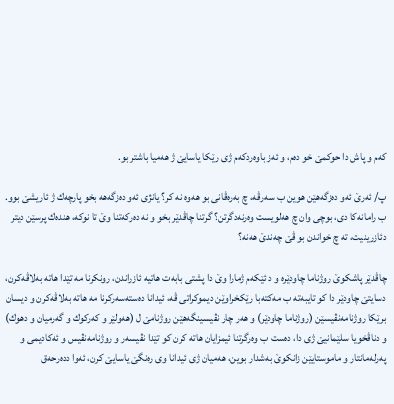كه‌م و پاش دا حوكمێ خو ده‌م، و ئه‌ز باوه‌ردكه‌م ژى رێكا یاسایێ ژ هه‌میا باشتر بو.

پ/ ئه‌رێ ئه‌و ده‌زگه‌هێن هوین ب سه‌رڤه‌، چ به‌ره‌ڤانى بو هه‌وه‌ نه‌ كر؟ یانژى ئه‌و ده‌زگه‌هه‌ بخو پارچه‌ك ژ ئاریشێ بوو. ب رامانه‌كا دى، بوچى وان چ هه‌لویست وه‌رنه‌دگرتن؟ گرتنا چاڤدێر بخو و نه‌ ده‌ركه‌تنا وێ تا نوكه‌، هنده‌ك پرسێن دیتر دئازرینیت، ته‌ چ خواندن بو ڤێ چه‌ندێ هه‌نه‌؟

چاڤدێر پاشكوێ روژناما چاودێره‌ و د ئێكه‌م ژمارا وێ دا پشتى بابه‌ت هاتیه‌ ئازراندن، رونكرنا مه‌ تێدا هاته‌ به‌لاڤه‌كرن، دسایتێ چاودێر دا كو تایبه‌ته‌ ب مه‌كته‌با رێكخراوێن دیموكراتى ڤه‌، ئیدانا ده‌سته‌سه‌ركرنا مه‌ هاته‌ به‌لاڤه‌كرن و دیسان برێكا روژنامه‌نڤیسێن (روژناما چاودێر) و هه‌ر چار نڤیسینگه‌هێن روژنامێ ل (هه‌ولێر و كه‌ركوك و گه‌رمیان و دهوك) و دناڤخویا سلێمانیێ ژى دا، ده‌ست ب وه‌رگرتنا ئیمزایان هاته‌ كرن كو تێدا نڤیسه‌ر و روژنامه‌نڤیس و ئه‌كادیمى و په‌رله‌مانتار و ماموستایێن زانكوێ به‌شدار بوین، هه‌میان ژى ئیدانا وى ره‌نگێ یاسایێ كرن، ئه‌وا دده‌رحه‌ق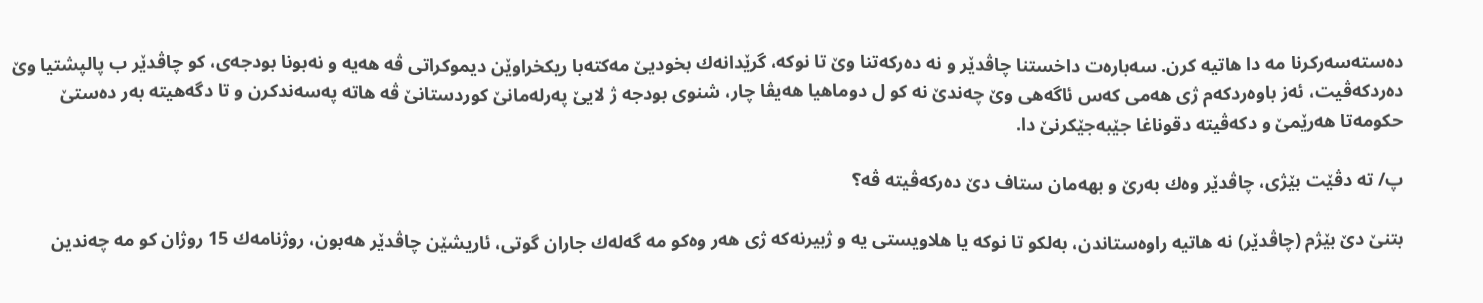ده‌سته‌سه‌ركرنا مه‌ دا هاتیه‌ كرن. سه‌باره‌ت داخستنا چاڤدێر و نه‌ ده‌ركه‌تنا وێ تا نوكه‌، گرێدانه‌ك بخودیێ مه‌كته‌با ریكخراوێن دیموكراتى ڤه‌ هه‌یه‌ و نه‌بونا بودجه‌ى، كو چاڤدێر ب پالپشتیا وێ ده‌ردكه‌ڤیت، ئه‌ز باوه‌ردكه‌م ژى هه‌مى كه‌س ئاگه‌هى وێ چه‌ندێ نه‌ كو ل دوماهیا هه‌یڤا چار، شنوى بودجه‌ ژ لایێ په‌رله‌مانێ كوردستانێ ڤه‌ هاته‌ په‌سه‌ندكرن و تا دگه‌هیته‌ به‌ر ده‌ستێ حكومه‌تا هه‌رێمێ و دكه‌ڤیته‌ دقوناغا جێبه‌جێكرنێ دا.

پ/ ته‌ دڤێت بێژى، چاڤدێر وه‌ك به‌رێ و بهه‌مان ستاف دێ ده‌ركه‌ڤیته‌ ڤه‌؟

بتنێ دێ بێژم (چاڤدێر) نه‌ هاتیه‌ راوه‌ستاندن، به‌لكو تا نوكه‌ یا هلاویستى یه‌ و ژبیرنه‌كه‌ ژى هه‌ر وه‌كو مه‌ گه‌له‌ك جاران گوتى، ئاریشێن چاڤدێر هه‌بون، روژنامه‌ك 15 روژان كو مه‌ چه‌ندین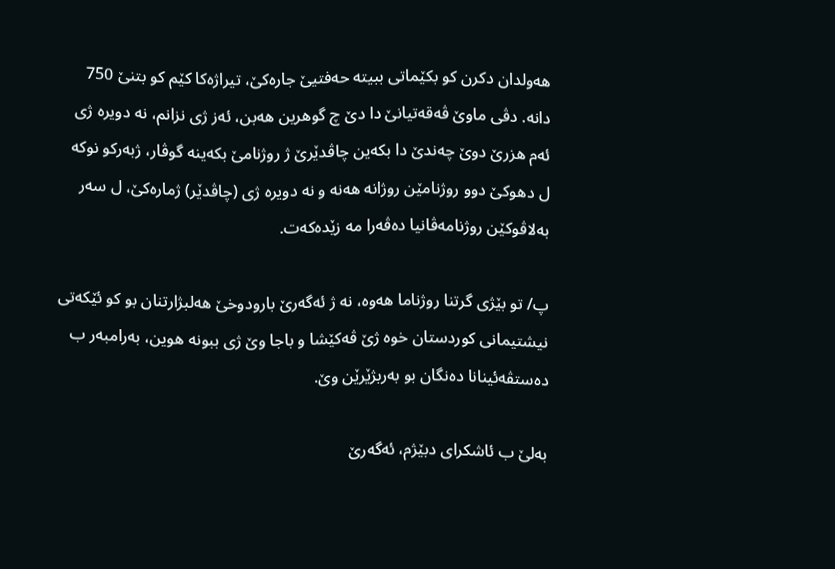هه‌ولدان دكرن كو بكێماتى ببیته‌ حه‌فتیێ جاره‌كێ، تیراژه‌كا كێم كو بتنێ 750 دانه‌. دڤى ماوێ ڤه‌قه‌تیانێ دا دێ چ گوهرین هه‌بن، ئه‌ز ژى نزانم، نه‌ دویره‌ ژى ئه‌م هزرێ دوێ چه‌ندێ دا بكه‌ین چاڤدێرێ ژ روژنامێ بكه‌ینه‌ گوڤار، ژبه‌ركو نوكه‌ ل دهوكێ دوو روژنامێن روژانه‌ هه‌نه‌ و نه‌ دویره‌ ژى (چاڤدێر) ژماره‌كێ، ل سه‌ر به‌لاڤوكێن روژنامه‌ڤانیا ده‌ڤه‌را مه‌ زێده‌كه‌ت.

پ/ تو بێژى گرتنا روژناما هه‌وه‌، نه‌ ژ ئه‌گه‌رێ بارودوخێ هه‌لبژارتنان بو كو ئێكه‌تى نیشتیمانى كوردستان خوه‌ ژێ ڤه‌كێشا و باجا وێ ژى ببونه‌ هوین، به‌رامبه‌ر ب ده‌ستڤه‌ئینانا ده‌نگان بو به‌ربژێرێن وێ.

به‌لێ ب ئاشكراى دبێژم، ئه‌گه‌رێ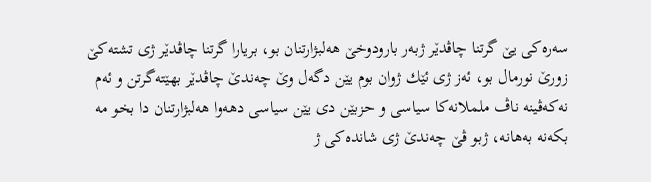سه‌ره‌كى یێ گرتنا چاڤدێر ژبه‌ر بارودوخێ هه‌لبژارتنان بو، بریارا گرتنا چاڤدێر ژى تشته‌كێ زورێ نورمال بو، ئه‌ز ژى ئێك ژوان بوم یێن دگه‌ل وێ چه‌ندێ چاڤدێر بهێته‌گرتن و ئه‌م نه‌كه‌ڤینه‌ ناڤ ململانه‌كا سیاسى و حزبێن دى یێن سیاسى دهه‌وا هه‌لبژارتنان دا بخو مه‌ بكه‌نه‌ به‌هانه‌، ژبو ڤێ چه‌ندێ ژى شانده‌كى ژ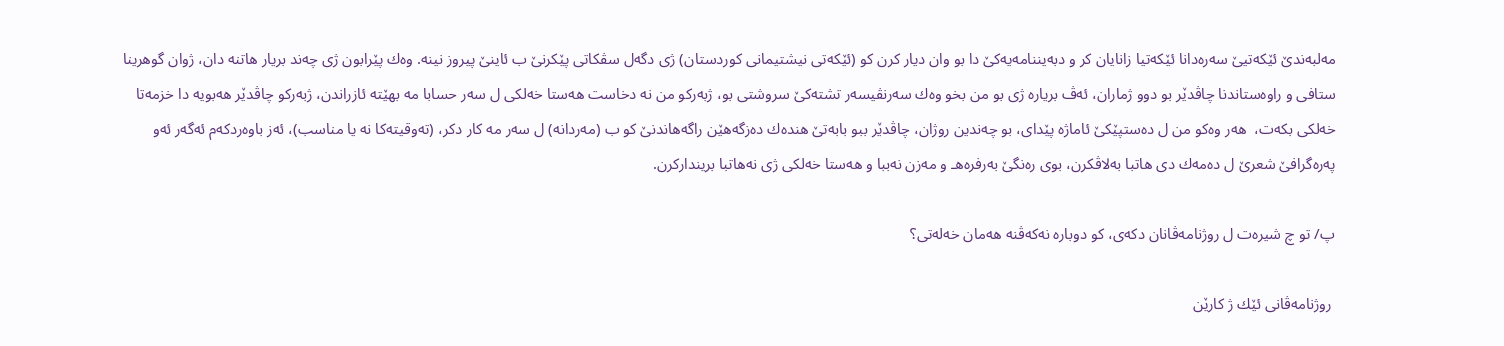مه‌لبه‌ندێ ئێكه‌تیێ سه‌ره‌دانا ئێكه‌تیا زانایان كر و دبه‌یننامه‌یه‌كێ دا بو وان دیار كرن كو (ئێكه‌تى نیشتیمانى كوردستان) ژى دگه‌ل سڤكاتى پێكرنێ ب ئاینێ پیروز نینه‌. وه‌ك پێرابون ژى چه‌ند بریار هاتنه‌ دان، ژوان گوهرینا ستافى و راوه‌ستاندنا چاڤدێر بو دوو ژماران، ئه‌ڤ بریاره‌ ژى بو من بخو وه‌ك سه‌رنڤیسه‌ر تشته‌كێ سروشتى بو، ژبه‌ركو من نه‌ دخاست هه‌ستا خه‌لكى ل سه‌ر حسابا مه‌ بهێته‌ ئازراندن، ژبه‌ركو چاڤدێر هه‌بویه‌ دا خزمه‌تا خه‌لكى بكه‌ت،  هه‌ر وه‌كو من ل ده‌ستپێكێ ئاماژه‌ پێداى، بو چه‌ندین روژان، چاڤدێر ببو بابه‌تێ هنده‌ك ده‌زگه‌هێن راگه‌هاندنێ كو ب (مه‌ردانه‌) ل سه‌ر مه‌ كار دكر، (ته‌وقیته‌كا نه‌ یا مناسب)، ئه‌ز باوه‌ردكه‌م ئه‌گه‌ر ئه‌و په‌ره‌گرافێ شعرێ ل ده‌مه‌ك دى هاتبا به‌لاڤكرن، بوى ره‌نگێ به‌رفره‌هـ و مه‌زن نه‌ببا و هه‌ستا خه‌لكى ژى نه‌هاتبا برینداركرن.

پ/ تو چ شیره‌ت ل روژنامه‌ڤانان دكه‌ى، كو دوباره‌ نه‌كه‌ڤنه‌ هه‌مان خه‌له‌تى؟

 روژنامه‌ڤانى ئێك ژ كارێن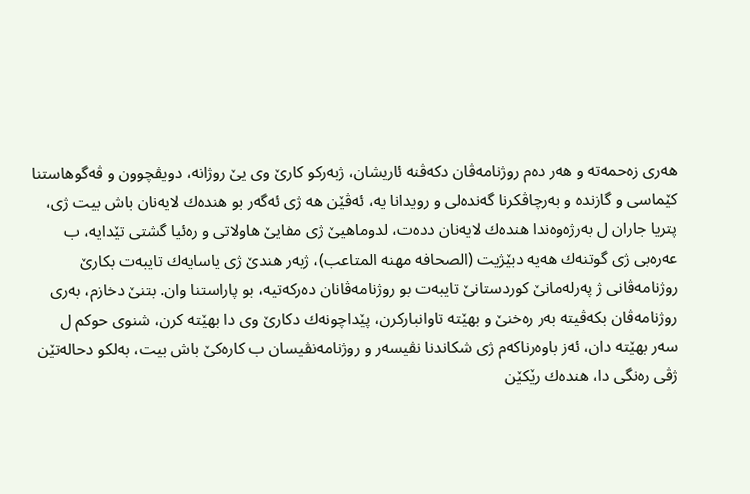هه‌رى زه‌حمه‌ته‌ و هه‌ر ده‌م روژنامه‌ڤان دكه‌ڤنه‌ ئاریشان، ژبه‌ركو كارێ وى یێ روژانه‌، دویڤچوون و ڤه‌گوهاستنا كێماسى و گازنده‌ و به‌رچاڤكرنا گه‌نده‌لى و رویدانا یه‌، ئه‌ڤێن هه‌ ژى ئه‌گه‌ر بو هنده‌ك لایه‌نان باش بیت ژى، پتریا جاران ل به‌رژه‌وه‌ندا هنده‌ك لایه‌نان دده‌ت، لدوماهیێ ژى مفایێ هاولاتى و ره‌ئیا گشتى تێدایه‌، ب عه‌ره‌بى ژى گوتنه‌ك هه‌یه‌ دبێژیت (الصحافه‌ مهنه‌ المتاعب)، ژبه‌ر هندێ ژى یاسایه‌ك تایبه‌ت بكارێ روژنامه‌ڤانى ژ په‌رله‌مانێ كوردستانێ تایبه‌ت بو روژنامه‌ڤانان ده‌ركه‌تیه‌، بو پاراستنا وان. بتنێ دخازم، به‌رى روژنامه‌ڤان بكه‌ڤیته‌ به‌ر ره‌خنێ و بهێته‌ تاوانباركرن، پێداچونه‌ك دكارێ وى دا بهێته‌ كرن، شنوى حوكم ل سه‌ر بهێته‌ دان، ئه‌ز باوه‌رناكه‌م ژى شكاندنا نڤیسه‌ر و روژنامه‌نڤیسان ب كاره‌كێ باش بیت، به‌لكو دحاله‌تێن ژڤى ره‌نگى دا، هنده‌ك رێكێن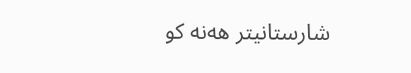شارستانیتر هه‌نه‌ كو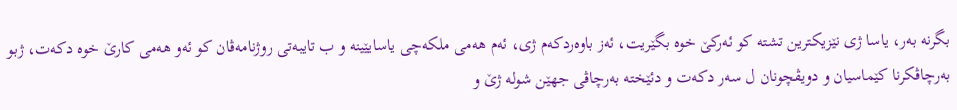بگرنه‌ به‌ر، یاسا ژى نێزیكترین تشته‌ كو ئه‌ركێ خوه‌ بگێریت، ئه‌ز باوه‌ردكه‌م ژى، ئه‌م هه‌مى ملكه‌چى یاسایێینه‌ و ب تایبه‌تى روژنامه‌ڤان كو ئه‌و هه‌مى كارێ خوه‌ دكه‌ت، ژبو به‌رچاڤكرنا كێماسیان و دویڤچونان ل سه‌ر دكه‌ت و دئێخته‌ به‌رچاڤى جهێن شوله‌ ژێ و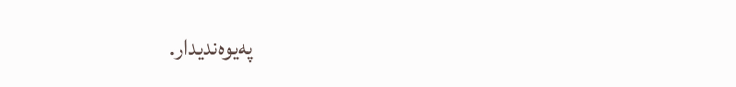په‌یوه‌ندیدار.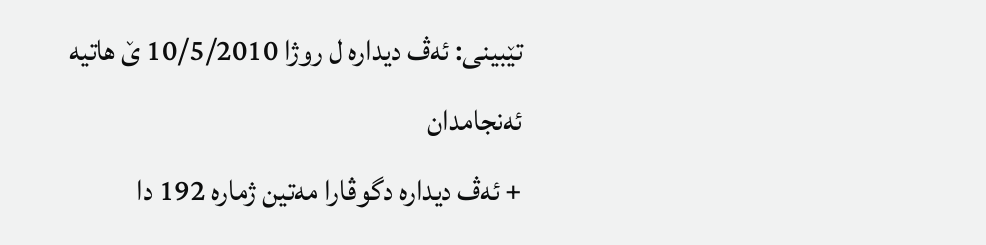تێبینى: ئه‌ڤ دیداره‌ ل روژا 10/5/2010 ێ هاتیه‌ ئه‌نجامدان
+ ئه‌ڤ دیداره‌ دگوڤارا مه‌تین ژماره‌ 192 دا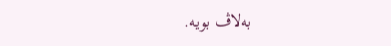به‌لاڤ بویه‌.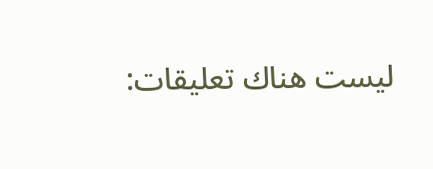ليست هناك تعليقات: